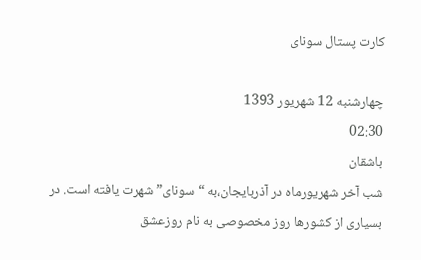كارت پستال سونای

چهارشنبه 12 شهریور 1393
02:30
باشقان
شب آخر شهریورماه در آذربایجان،به “سونای” شهرت یافته است. در بسیاری از كشورها روز مخصوصی به نام روزعشق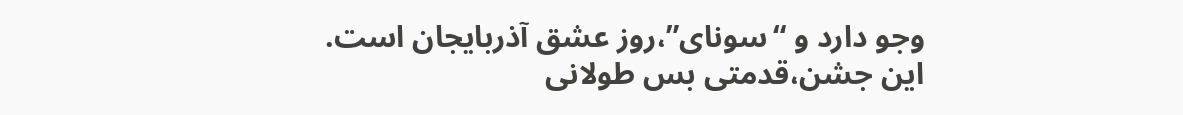وجو دارد و “سونای”،روز عشق آذربایجان است. این جشن،قدمتی بس طولانی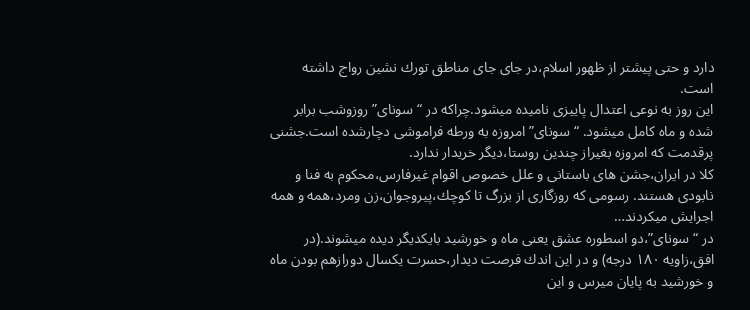دارد و حتی پیشتر از ظهور اسلام،در جای جای مناطق تورك نشین رواج داشته است.
این روز به نوعی اعتدال پاییزی نامیده میشود.چراكه در “سونای” روزوشب برابر شده و ماه كامل میشود. “سونای” امروزه به ورطه فراموشی دچارشده است.جشنی پرقدمت كه امروزه بغیراز چندین روستا،دیگر خریدار ندارد.
كلا در ایران،جشن های باستانی و علل خصوص اقوام غیرفارس،محكوم به فنا و نابودی هستند. رسومی كه روزگاری از بزرگ تا كوچك،پیروجوان،زن ومرد،همه و همه اجرایش میكردند…
در “سونای”،دو اسطوره عشق یعنی ماه و خورشید بایكدیگر دیده میشوند.(در افق،زاویه ۱۸۰ درجه) و در این اندك فرصت دیدار،حسرت یكسال دورازهم بودن ماه و خورشید به پایان میرس و این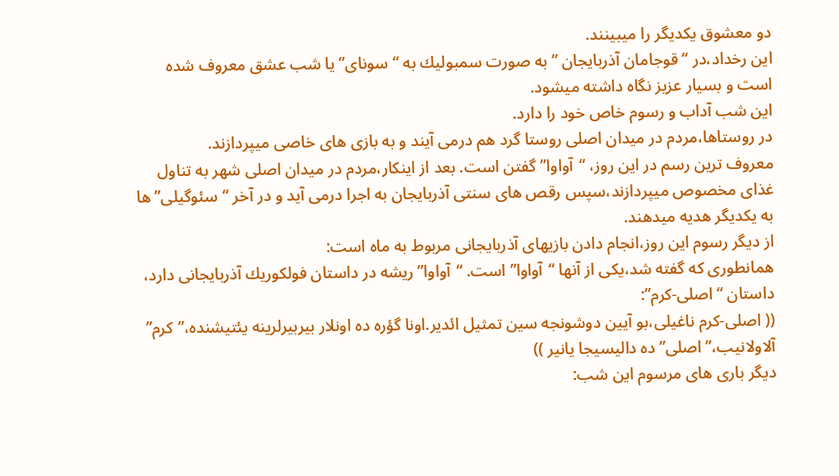دو معشوق یكدیگر را میبینند.
این رخداد،در “قوجامان آذربایجان ” به صورت سمبولیك به “سونای” یا شب عشق معروف شده است و بسیار عزیز نگاه داشته میشود.
این شب آداب و رسوم خاص خود را دارد.
در روستاها،مردم در میدان اصلی روستا گرد هم درمی آیند و به بازی های خاصی میپردازند.
معروف ترین رسم در این روز، “آواوا” گفتن است. بعد از اینكار،مردم در میدان اصلی شهر به تناول غذای مخصوص میپردازند،سپس رقص های سنتی آذربایجان به اجرا درمی آید و در آخر “سئوگیلی” ها به یكدیگر هدیه میدهند.
از دیگر رسوم این روز،انجام دادن بازیهای آذربایجانی مربوط به ماه است:
همانطوری كه گفته شد،یكی از آنها “آواوا” است. “آواوا” ریشه در داستان فولكوریك آذربایجانی دارد، داستان “اصلی-كرم”:
(( اصلی-كرم ناغیلی،بو آیین دوشونجه سین تمثیل ائدیر.اونا گؤره ده اونلار بیربیرلرینه یئتیشنده،”كرم” آلاولانیب،”اصلی” ده دالیسیجا یانیر ))
دیگر باری های مرسوم این شب: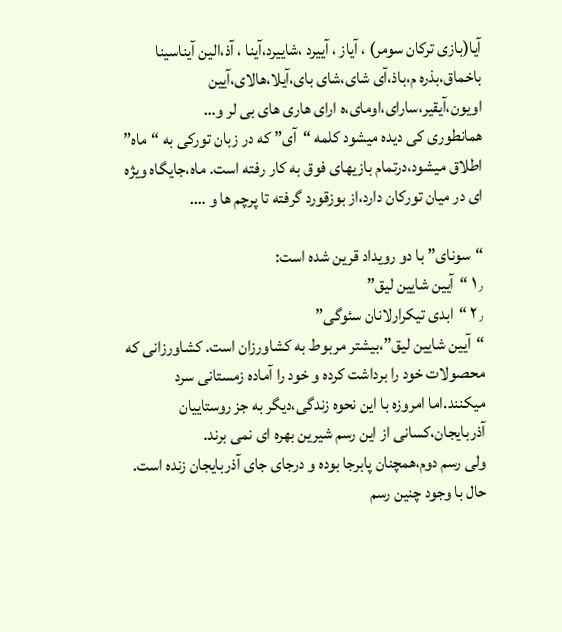آیا(بازی تركان سومر) ، آیاز ، آییرد ،شاییرد،آینا ، آذ،الین آیناسینا باخماق،بذره م،باذ،آی شای،شای بای،آیلا،هالای،آیین اویون،آیقیر،سارای،اومای،ه ارای هاری های بی لر و…
همانطوری كی دیده میشود كلمه “آی” كه در زبان توركی به “ماه” اطلاق میشود،درتمام بازیهای فوق به كار رفته است. ماه،جایگاه ویژه ای در میان توركان دارد،از بوزقورد گرفته تا پرچم ها و ….

“سونای” با دو رویداد قرین شده است:
۱٫ “آیین شایین لیق”
۲٫ “ابدی تیكرارلانان سئوگی”
“آیین شایین لیق”،بیشتر مربوط به كشاورزان است. كشاورزانی كه محصولات خود را برداشت كرده و خود را آماده زمستانی سرد میكنند.اما امروزه با این نحوه زندگی،دیگر به جز روستاییان آذربایجان،كسانی از این رسم شیرین بهره ای نمی برند.
ولی رسم دوم،همچنان پابرجا بوده و درجای جای آذربایجان زنده است.
حال با وجود چنین رسم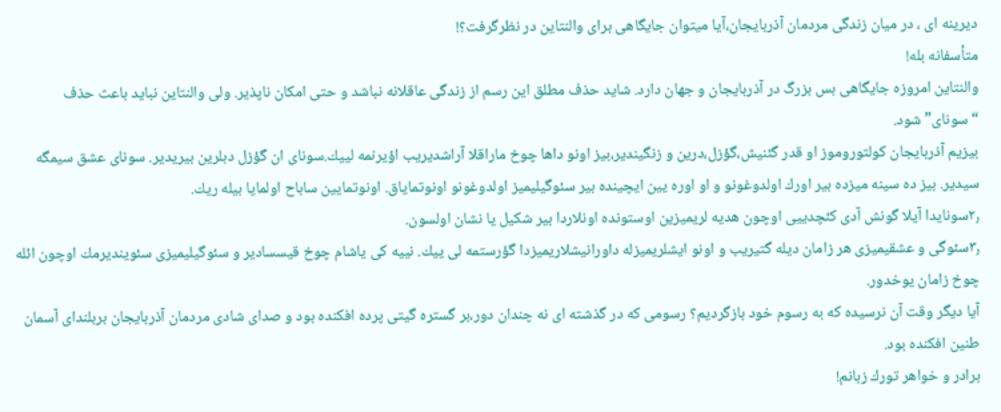دیرینه ای ، در میان زندگی مردمان آذربایجان،آیا میتوان جایگاهی برای والنتاین در نظرگرفت؟!
متأسفانه بله!
والنتاین امروزه جایگاهی بس بزرگ در آذربایجان و جهان دارد. شاید حذف مطلق این رسم از زندگی عاقلانه نباشد و حتی امكان ناپذیر. ولی والنتاین نباید باعث حذف “سونای” شود.
بیزیم آذربایجان كولتوروموز او قدر گئنیش،گؤزل،درین و زنگیندیر،بیز اونو داها چوخ ماراقلا آراشدیریب اؤیرنمه لییك.سونای ان گؤزل دبلرین بیریدیر. سونای عشق سیمگه سیدیر. بیز ده سینه میزده بیر اورك اولدوغونو و او اوره یین ایچینده بیر سئوگیلیمیز اولدوغونو اونوتمایاق. اونوتمایین ساباح اولمایا بیله ریك.
۲٫سونایدا آیلا گونش آدی كئچدییی اوچون هدیه لریمیزین اوستونده اونلاردا بیر شكیل یا نشان اولسون.
۳٫سئوگی و عشقیمیزی هر زامان دیله گتیریب و اونو ایشلریمیزله داورانیشلاریمیزدا گؤرستمه لی ییك. نییه كی یاشام چوخ قیسسادیر و سئوگیلیمیزی سئویندیرمك اوچون ائله چوخ زامان یوخدور.
آیا دیگر وقت آن نرسیده كه به رسوم خود بازگردیم؟ رسومی كه در گذشته ای نه چندان دور،بر گستره گیتی پرده افكنده بود و صدای شادی مردمان آذربایجان بربلندای آسمان طنین افكنده بود.
برادر و خواهر تورك زبانم!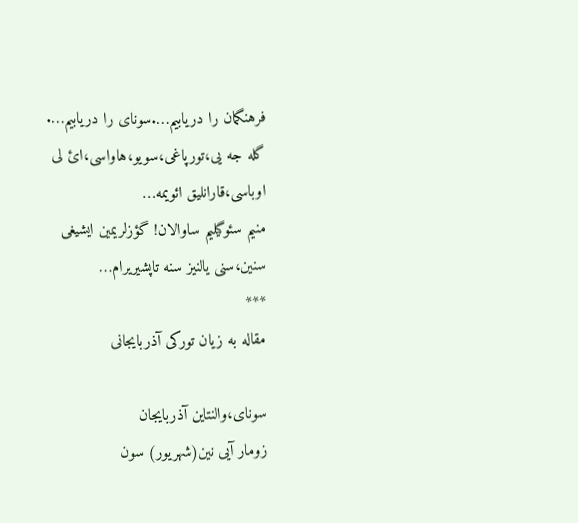فرهنگمان را دریابیم….سونای را دریابیم….
گله جه یی،تورپاغی،سویو،هاواسی،ائ لی اوباسی،قارانلیق ائویمه…
منیم سئوگیلیم ساوالان! گؤزلریمین ایشیغی سنین،سنی یالنیز سنه تاپشیریرام…
***
مقاله به زیان توركی آذربایجانی

سونای،والنتاین آذربایجان
زومار آیی نین(شهریور) سون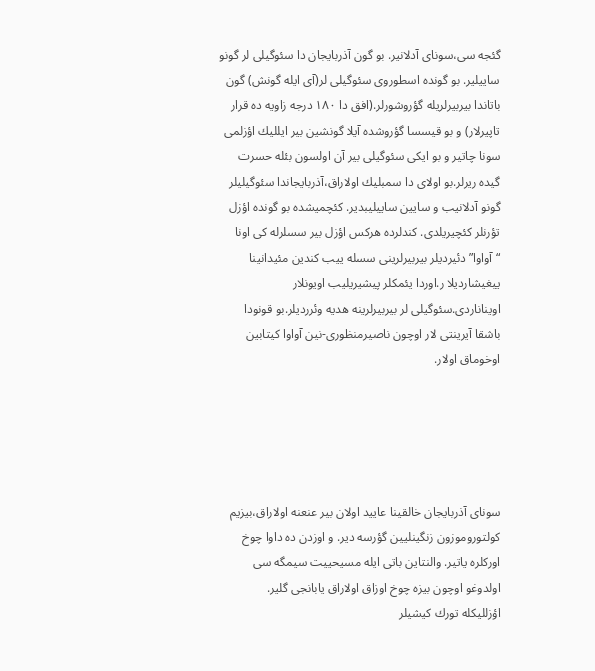گئجه سی،سونای آدلانیر. بو گون آذربایجان دا سئوگیلی لر گونو ساییلیر. بو گونده اسطوروی سئوگیلی لر(آی ایله گونش) گون باتاندا بیربیرلریله گؤروشورلر.(افق دا ۱۸۰ درجه زاویه ده قرار تاپیرلار) و بو قیسسا گؤروشده آیلا گونشین بیر ایللیك اؤزلمی سونا چاتیر و بو ایكی سئوگیلی بیر آن اولسون بئله حسرت گیده ریرلر.بو اولای دا سمبلیك اولاراق،آذربایجاندا سئوگیلیلر گونو آدلانیب و سایین ساییلیبدیر. كئچمیشده بو گونده اؤزل تؤرنلر كئچیریلدی. كندلرده هركس اؤزل بیر سسلرله كی اونا “آواوا” دئیردیلر بیربیرلرینی سسله ییب كندین مئیدانینا ییغیشاردیلا ر.اوردا یئمكلر پیشیریلیب اویونلار اویناناردی.سئوگیلی لر بیربیرلرینه هدیه وئرردیلر.بو قونودا باشقا آیرینتی لار اوچون ناصیرمنظوری-نین آواوا كیتابین اوخوماق اولار.





سونای آذربایجان خالقینا عایید اولان بیر عنعنه اولاراق،بیزیم كولتوروموزون زنگینلیین گؤرسه دیر. و اوزدن ده داوا چوخ اوركلره یاتیر. والنتاین باتی ایله مسیحییت سیمگه سی اولدوغو اوچون بیزه چوخ اوزاق اولاراق یابانجی گلیر.
اؤزللیكله تورك كیشیلر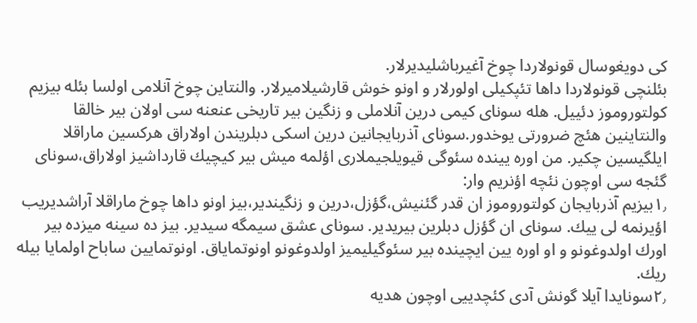كی دویغوسال قونولاردا چوخ آغیرباشلیدیرلار.
بئلنچی قونولاردا داها تئپكیلی اولورلار و اونو خوش قارشیلامیرلار. والنتاین چوخ آنلامی اولسا بئله بیزیم كولتوروموز دئییل. هله سونای كیمی درین آنلاملی و زنگین بیر تاریخی عنعنه سی اولان بیر خالقا والنتاینین هئچ ضرورتی یوخدور.سونای آذربایجانین درین اسكی دبلریندن اولاراق هركسین ماراقلا ایلگیسین چكیر. من اوره یینده سئوگی قیویلجیملاری اؤلمه میش بیر كیچیك قارداشیز اولاراق،سونای گئجه سی اوچون نئچه اؤنریم وار:
۱٫بیزیم آذربایجان كولتوروموز ان قدر گئنیش،گؤزل،درین و زنگیندیر،بیز اونو داها چوخ ماراقلا آراشدیریب اؤیرنمه لی ییك. سونای ان گؤزل دبلرین بیریدیر. سونای عشق سیمگه سیدیر. بیز ده سینه میزده بیر اورك اولدوغونو و او اوره یین ایچینده بیر سئوگیلیمیز اولدوغونو اونوتمایاق. اونوتمایین ساباح اولمایا بیله ریك.
۲٫سونایدا آیلا گونش آدی كئچدییی اوچون هدیه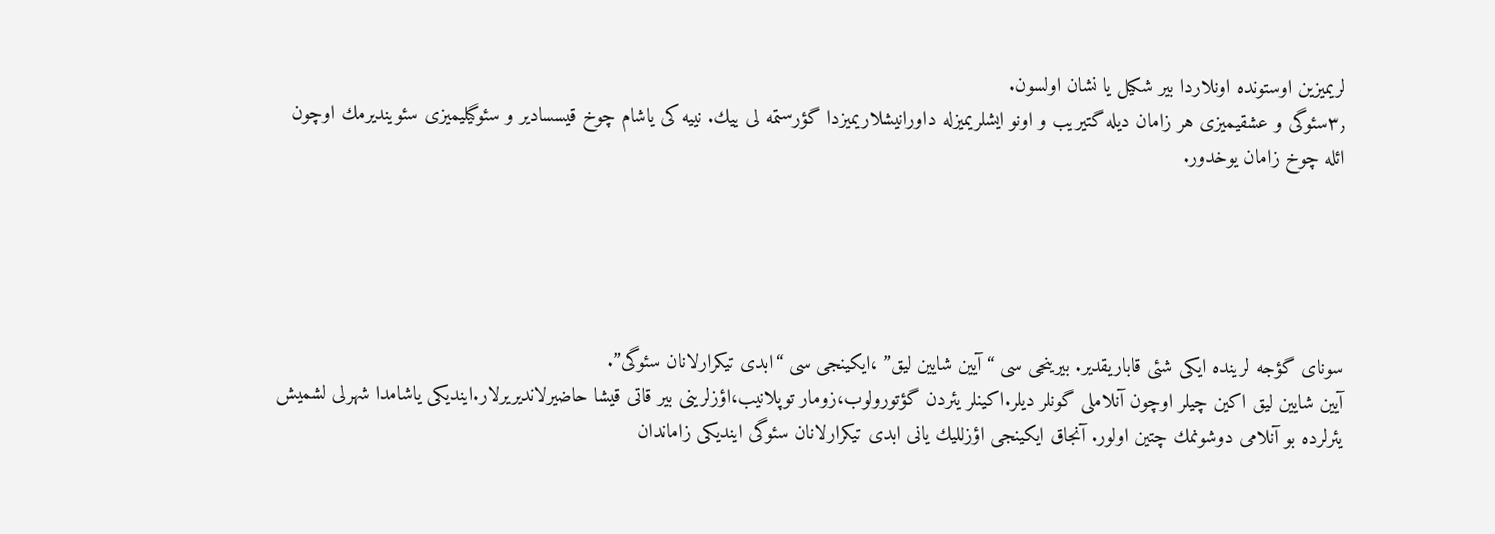لریمیزین اوستونده اونلاردا بیر شكیل یا نشان اولسون.
۳٫سئوگی و عشقیمیزی هر زامان دیله گتیریب و اونو ایشلریمیزله داورانیشلاریمیزدا گؤرستمه لی ییك. نییه كی یاشام چوخ قیسسادیر و سئوگیلیمیزی سئویندیرمك اوچون ائله چوخ زامان یوخدور.





سونای گؤجه لرینده ایكی شئی قاباریقدیر. بیرینجی سی “آیین شایین لیق” ،ایكینجی سی “ابدی تیكرارلانان سئوگی”.
آیین شایین لیق اكین چیلر اوچون آنلاملی گونلر دیلر.اكینلر یئردن گؤتورولوب،زومار توپلانیب،اؤزلرینی بیر قاتی قیشا حاضیرلاندیریرلار.ایندیكی یاشامدا شهرلی لشمیش یئرلرده بو آنلامی دوشونمك چتین اولور. آنجاق ایكینجی اؤزللیك یانی ابدی تیكرارلانان سئوگی ایندیكی زاماندان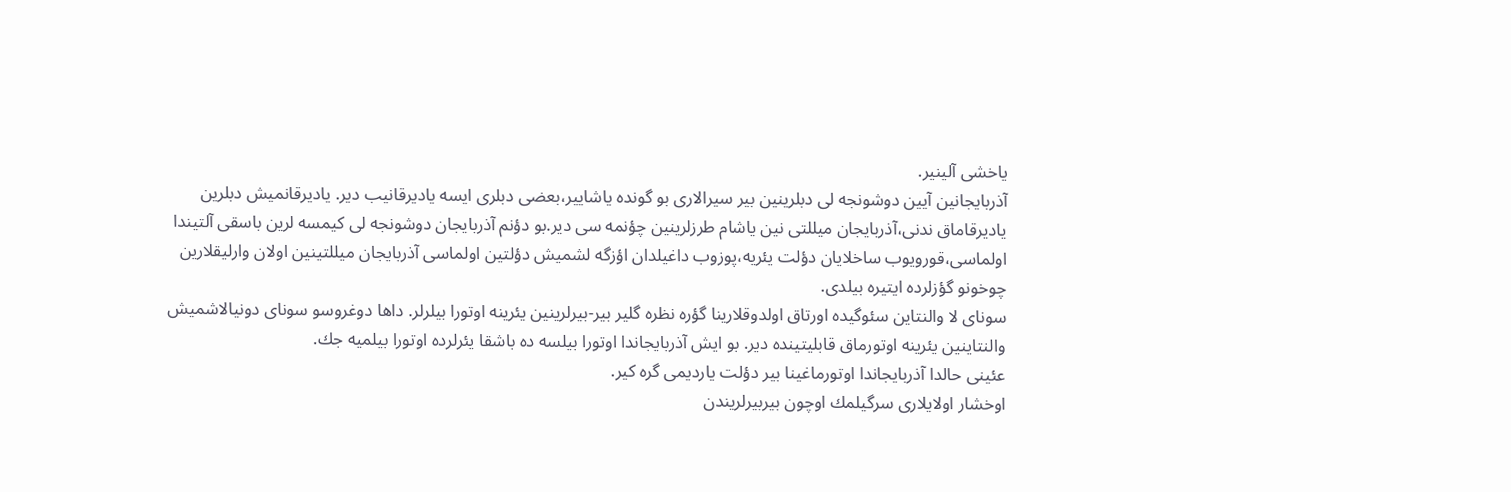یاخشی آلینیر.
آذربایجانین آیین دوشونجه لی دبلرینین بیر سیرالاری بو گونده یاشاییر،بعضی دبلری ایسه یادیرقانیب دیر. یادیرقانمیش دبلرین یادیرقاماق ندنی،آذربایجان میللتی نین یاشام طرزلرینین چؤنمه سی دیر.بو دؤنم آذربایجان دوشونجه لی كیمسه لرین باسقی آلتیندا اولماسی،قورویوب ساخلایان دؤلت یئریه،پوزوب داغیلدان اؤزگه لشمیش دؤلتین اولماسی آذربایجان میللتینین اولان وارلیقلارین چوخونو گؤزلرده ایتیره بیلدی.
سونای لا والنتاین سئوگیده اورتاق اولدوقلارینا گؤره نظره گلیر بیر-بیرلرینین یئرینه اوتورا بیلرلر. داها دوغروسو سونای دونیالاشمیش والنتاینین یئرینه اوتورماق قابلیتینده دیر. بو ایش آذربایجاندا اوتورا بیلسه ده باشقا یئرلرده اوتورا بیلمیه جك.
عئینی حالدا آذربایجاندا اوتورماغینا بیر دؤلت یاردیمی گره كیر.
اوخشار اولایلاری سرگیلمك اوچون بیربیرلریندن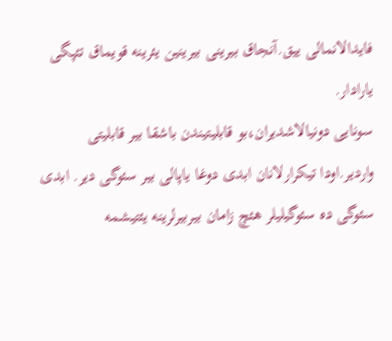فایدالانمالی ییق.آنجاق بیرینی بیرینین یئرینه قویماق تئپگی یارادار.
سونایی دونیالاشدیران،بو قابلیتیندن باشقا بیر قابلیتی واردیر.اودا تیكرارلانان ابدی دوغا یاپالی بیر سئوگی دیر. ابدی سئوگی ده سئوگیلیلر هئچ زامان بیربیرلرینه یئتیشمه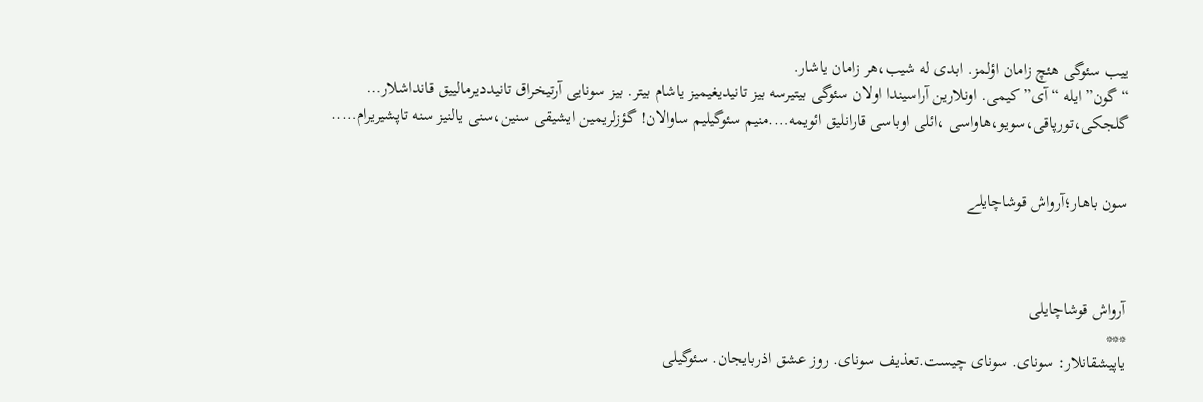ییب سئوگی هئچ زامان اؤلمز. ابدی له شیب،هر زامان یاشار.
“گون” ایله “آی”كیمی. اونلارین آراسیندا اولان سئوگی بیتیرسه بیز تانیدیغیمیز یاشام بیتر. بیز سونایی آرتیخراق تانیددیرمالییق قانداشلار…
گلجكی،تورپاقی،سویو،هاواسی ،ائلی اوباسی قارانلیق ائویمه….منیم سئوگیلیم ساوالان! گؤزلریمین ایشیقی سنین،سنی یالنیز سنه تاپشیریرام…..


سون باهار؛آرواش قوشاچایلے



آرواش قوشاچایلی
***
یاپیشقانلار: سونای. سونای چیست.تعذیف سونای. روز عشق اذربایجان. سئوگیلی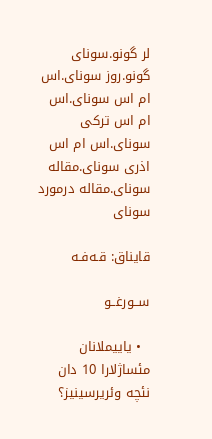لر گونو.سونای گونو.روز سونای.اس ام اس سونای.اس ام اس تركی سونای.اس ام اس اذری سونای.مقاله سونای.مقاله درمورد سونای

قایناق: قـه‌فـه

ســورغــو

  • یاییملانان مئساژلارا 10 دان نئچه وئریرسینیز؟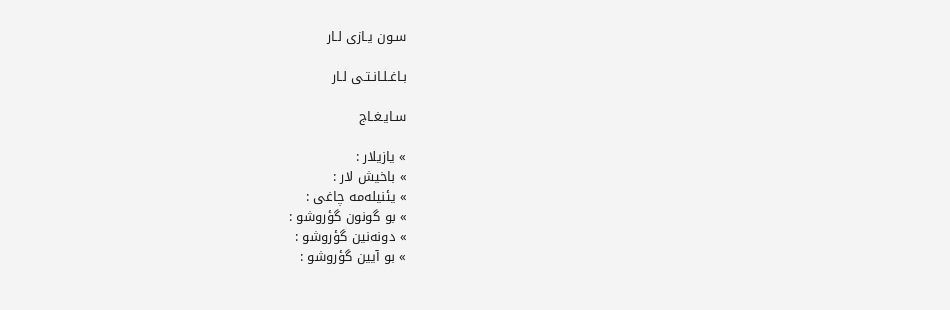سـون یـازی‌ لـار

بـاغـلـانـتـی لـار

سـایـغـاج

» یازیلار :
» باخیش لار :
» یئنیله‌مه چاغی :
» بو گونون گؤروشو :
» دونه‌نین گؤروشو :
» بو آیین گؤروشو :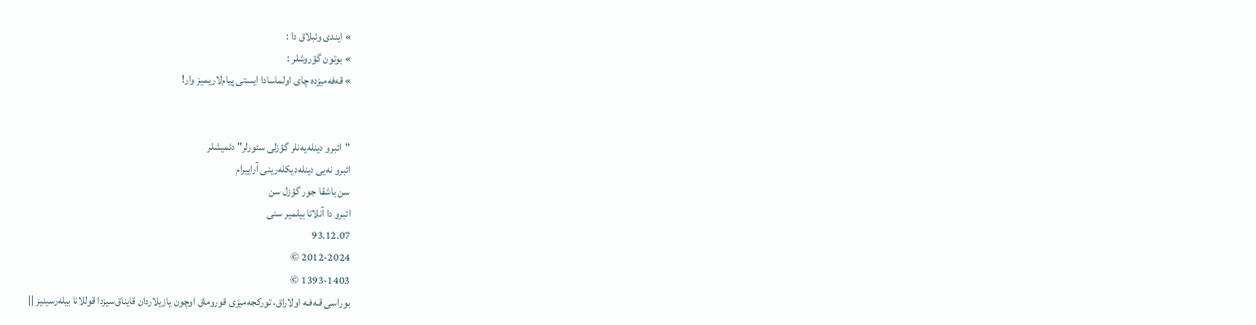» ایندی وئبلاق دا :
» بوتون گؤروشلر :
» قه‌فه‌میزده چای اولماسادا ایستی پیام‌لاریمیز وار!


"ائبرو دینله‌یه‌نلر گؤزلی سئورلر" دئمیشلر
ائبرو نه‌یی دینله‌دیکله‌رینی آراییرام
سن باشقا جور گؤزل سن
ائبرو دا آنلاتا بیلمیر سنی
93.12.07
2012-2024 ©
1393-1403 ©
بوراسی قـه‌فـه اولاراق، تورکجه‌میزی قوروماق اوچون یازیلاردان قایناق‌سیزدا قوللانا بیله‌رسینیز ||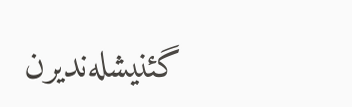گئنیشله‌ندیرن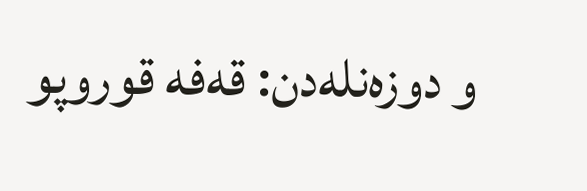و دوزه‌نله‌دن: قه‌فه قوروپو